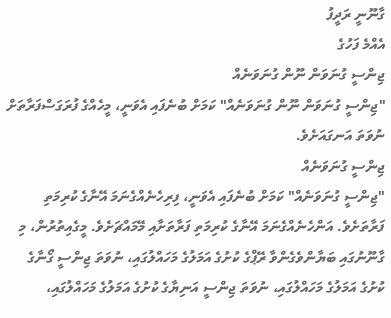ގާނޫނީ ރަދީފު
އެއްމެ ފަހުގެ
ޖިންސީ ގުނަވަން ނޫން ގުނަވަނެއް
"ޖިންސީ ގުނަވަން ނޫން ގުނަވަނެއް" ކަމަށް ބުނެފައި އެވަނީ، މީހެއްގެ ފުރަގަސްފަރާތަށް ނުވަތަ އަނގައަށެވެ.
ޖިންސީ ގުނަވަނެއް
"ޖިންސީ ގުނަވަނެއް" ކަމަށް ބުނެފައި އެވަނީ، ފިރިހެނެއްގެނަމަ އޭނާގެ ކުރިމަތި ފަރާތަށެވެ. އަންހެނެއްގެނަމަ އޭނާގެ ކުރިމަތި ފަރާތަށާއި މޭމައްޗަށެވެ. މީގެއިތުރުން، މި ގާނޫނުގައި ބަޔާންވެގެންވާ ރޭޕްގެ ކުށުގެ އަމަލުގެ މަހައްލުގައި، ނުވަތަ ޖިންސީ ގޯނާގެ ކުށުގެ އަމަލުގެ މަހައްލުގައި، ނުވަތަ ޖިންސީ އަނިޔާގެ ކުށުގެ އަމަލުގެ މަހައްލުގައި،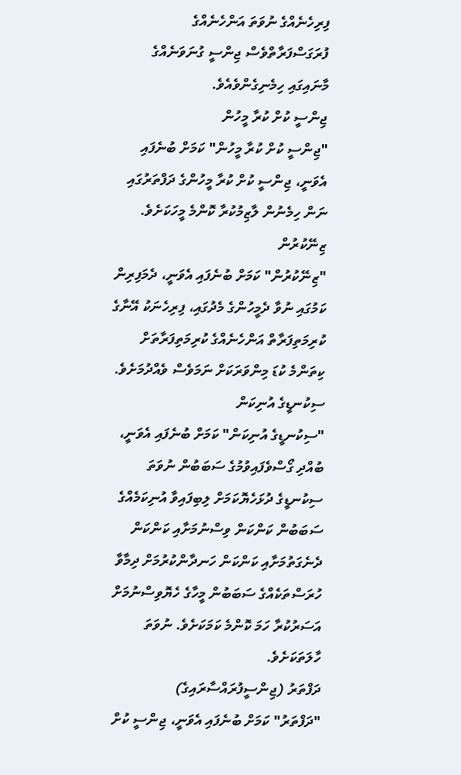ފިރިހެނެއްގެ ނުވަތަ އަންހެނެއްގެ ފުރަގަސްފަރާތްވެސް ޖިންސީ ގުނަވަނެއްގެ މާނައިގައި ހިމެނިގެންވެއެވެ.
ޖިންސީ ކުށް ކުރާ މީހުން
"ޖިންސީ ކުށް ކުރާ މީހުން" ކަމަށް ބުނެފައި އެވަނީ، ޖިންސީ ކުށް ކުރާ މީހުންގެ ދަފްތަރުގައި ނަން ހިމެނުން ލާޒިމުކުރާ ކޮންމެ މީހަކަށެވެ.
ޒިނޭކުރުން
"ޒިނޭކުރުން" ކަމަށް ބުނެފައި އެވަނީ، ދެމަފިރިން ކަމުގައި ނުވާ ދެމީހުންގެ މެދުގައި، ފިރިހެނަކު އޭނާގެ ކުރިމަތިފަރާތް އަންހެނެއްގެ ކުރިމަތިފަރާތަށް ކިތަންމެ ކުޑަ މިންވަރަކަށް ނަމަވެސް ވެއްދުމަށެވެ.
ސިކުނޑީގެ އުނިކަން
"ސިކުނޑީގެ އުނިކަން" ކަމަށް ބުނެފައި އެވަނީ، ބުއްދި ގޯސްވެފައިވުމުގެ ސަބަބުން ނުވަތަ ސިކުނޑީގެ ދުޅަހެޔޮކަމަށް ލިބިފައިވާ އުނިކަމެއްގެ ސަބަބުން ކަންކަން ވިސްނުމަށާއި ކަންކަން ދެނެގަތުމަށާއި ކަންކަން ހަނދާންކުރުމަށް ދިމާވާ ހުރަސްތަކެއްގެ ސަބަބުން މީހާގެ ހެޔޮވިސްނުމަށް އަސަރުކުރާ ހަމަ ކޮންމެ ކަމަކަށެވެ. ނުވަތަ ހާލަތަކަށެވެ.
ދަފްތަރު (ޖިންސީފުރައްސާރައިގެ)
"ދަފްތަރު" ކަމަށް ބުނެފައި އެވަނީ، ޖިންސީ ކުށް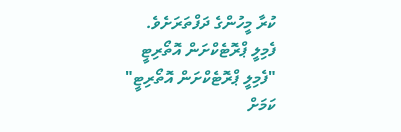ކުރާ މީހުންގެ ދަފްތަރަށެވެ.
ފެމިލީ ޕްރޮޓެކްށަން އޮތޯރިޓީ
"ފެމިލީ ޕްރޮޓެކްށަން އޮތޯރިޓީ" ކަމަށް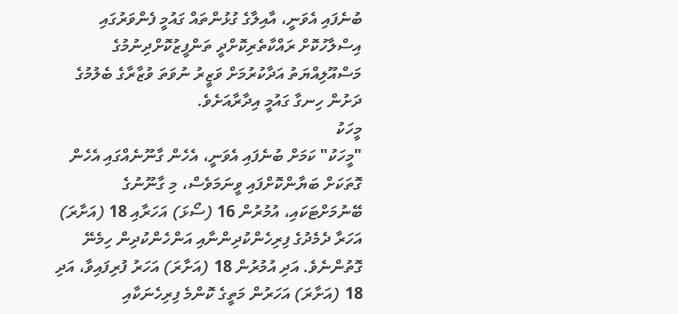ބުނެފައި އެވަނީ، އާއިލާގެ ގުޅުންތައް ގައުމީ ފެންވަރުގައި އިސްލާހުކޮށް ރައްކާތެރިކޮށްދީ ތަންފީޒުކޮށްދިނުމުގެ މަސްއޫލިއްޔަތު އަދާކުރުމަށް ވަޒީރު ނުވަތަ ވުޒާރާގެ ބެލުމުގެ ދަށުން ހިނގާ ގައުމީ އިދާރާއަށެވެ.
މީހަކު
"މީހަކު" ކަމަށް ބުނެފައި އެވަނީ، އެހެން ގާނޫނެއްގައި އެހެން ގޮތަކަށް ބަޔާންކޮށްފައި ވީނަމަވެސް، މި ގާނޫނުގެ ބޭނުމަށްޓަކައި، އުމުރުން 16 (ސޯޅަ) އަހަރާއި 18 (އަށާރަ) އަހަރާ ދެމެދުގެ ފިރިހެންކުދިންނާއި އަންހެންކުދިން ހިމެނޭ ގޮތުންނެވެ. އަދި އުމުރުން 18 (އަށާރަ) އަހަރު ފުރިފައިވާ، އަދި 18 (އަށާރަ) އަހަރުން މަތީގެ ކޮންމެ ފިރިހެނަކާއި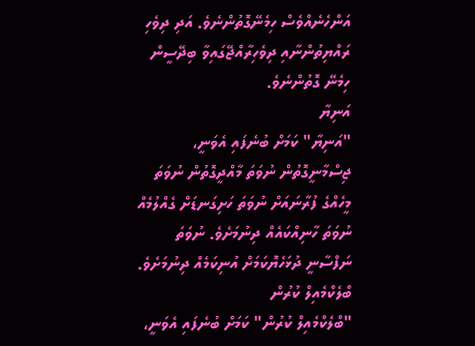އަންހެނެއްވެސް ހިމެނޭގޮތުންނެވެ. އަދި ދިވެހި ރައްޔިތުންނާއި ދިވެހިރާއްޖޭގައިވާ ބިދޭސީން ހިމެނޭ ގޮތުންނެވެ.
އަނިޔާ
"އަނިޔާ" ކަމަށް ބުނެފައި އެވަނީ، ޖިސްމާނީގޮތުން ނުވަތަ މާއްދީގޮތުން ނުވަތަ މީހެއްގެ ފުރާނައަށް ނުވަތަ ހަށިގަނޑަށް ގެއްލުމެއް ނުވަތަ ހާނިއްކައެއް ދިނުމަށެވެ. ނުވަތަ ނަފްސާނީ ދުޅަހެޔޮކަމަށް އުނިކަމެއް ދިނުމަށެވެ.
ބްލެކްމެއިލް ކުރުން
"ބްލެކްމެއިލް ކުރުން" ކަމަށް ބުނެފައި އެވަނީ،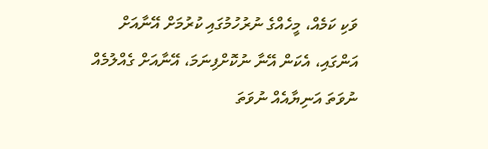ވަކި ކަމެއް، މީހެއްގެ ނުރުހުމުގައި ކުރުމަށް އޭނާއަށް އަންގައި، އެކަން އޭނާ ނުކޮށްފިނަމަ، އޭނާއަށް ގެއްލުމެއް ނުވަތަ އަނިޔާއެއް ނުވަތަ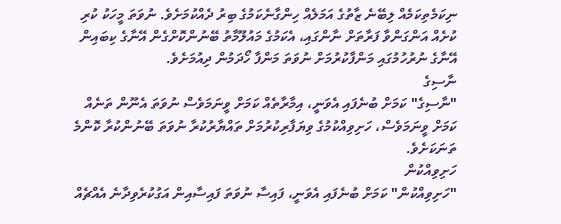ނިކަމެތިކަމެއް ލިބޭނެ ޒާތުގެ އަމަލެއް ހިންގާނެކަމުގެ ބިރު ދެއްކުމަށެވެ. ނުވަތަ މީހަކު ކުރި ކުށެއް އަންގަންވާ ފަރާތަށް ނާންގައި، އެކަމުގެ މައުލޫމާތު ބޭނުންކޮށްގެން އޭނާގެ ކިބައިން އޭނާގެ ނުރުހުމުގައި މަންފާކުރުމަށް ނުވަތަ މަންފާ ހޯދަމުން ދިއުމަށެވެ.
ނާސިގެ
"ނާސިގެ" ކަމަށް ބުނެފައި އެވަނީ، އިމާރާތެއް ކަމަށް ވީނަމަވެސް ނުވަތަ އެނޫން ތަނެއް ކަމަށް ވީނަމަވެސް، ހަށިވިއްކުމުގެ ވިޔަފާރިކުރުމަށް ތައްޔާރުކުރާ ނުވަތަ ބޭނުންކުރާ ކޮންމެ ތަނަކަށެވެ.
ހަށިވިއްކުން
"ހަށިވިއްކުން" ކަމަށް ބުނެފައި އެވަނީ، ފައިސާ ނުވަތަ ފައިސާއިން އަގުކުރެވިދާނެ އެއްޗެއް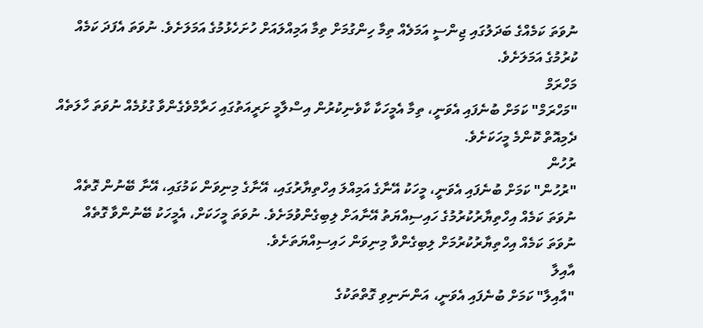ނުވަތަ ކަމެއްގެ ބަދަލުގައި ޖިންސީ އަމަލެއް ތިމާ ހިންގުމަށް ތިމާ އަމިއްލައަށް ހުށަހެޅުމުގެ އަމަލަށެވެ. ނުވަތަ އެފަދަ ކަމެއް ކުރުމުގެ އަމަލަށެވެ.
މަހްރަމް
"މަހްރަމް" ކަމަށް ބުނެފައި އެވަނީ، ތިމާ އެމީހަކާ ކާވެނިކުރުން އިސްލާމީ ށަރީއަތުގައި ހަރާމްވެގެންވާ ގުޅުމެއް ނުވަތަ ހާލަތެއް ދެމިއޮތް ކޮންމެ މީހަކަށެވެ.
ރުހުން
"ރުހުން" ކަމަށް ބުނެފައި އެވަނީ، މީހަކު އޭނާގެ އަމިއްލަ އިހްތިޔާރުގައި، އޭނާގެ މިނިވަން ކަމުގައި، އޭނާ ބޭނުން ގޮތެއް ނުވަތަ ކަމެއް އިހްތިޔާރުކުރުމުގެ ހައިސިއްޔަތު އޭނާއަށް ލިބިގެންވުމަށެވެ. ނުވަތަ މީހަކަށް، އެމީހަކު ބޭނުންވާ ގޮތެއް ނުވަތަ ކަމެއް އިހްތިޔާރުކުރުމަށް ލިބިގެންވާ މިނިވަން ހައިސިއްޔަތަށެވެ.
އާއިލާ
"އާއިލާ" ކަމަށް ބުނެފައި އެވަނީ، އަންނަނިވި ގޮތްތަކުގެ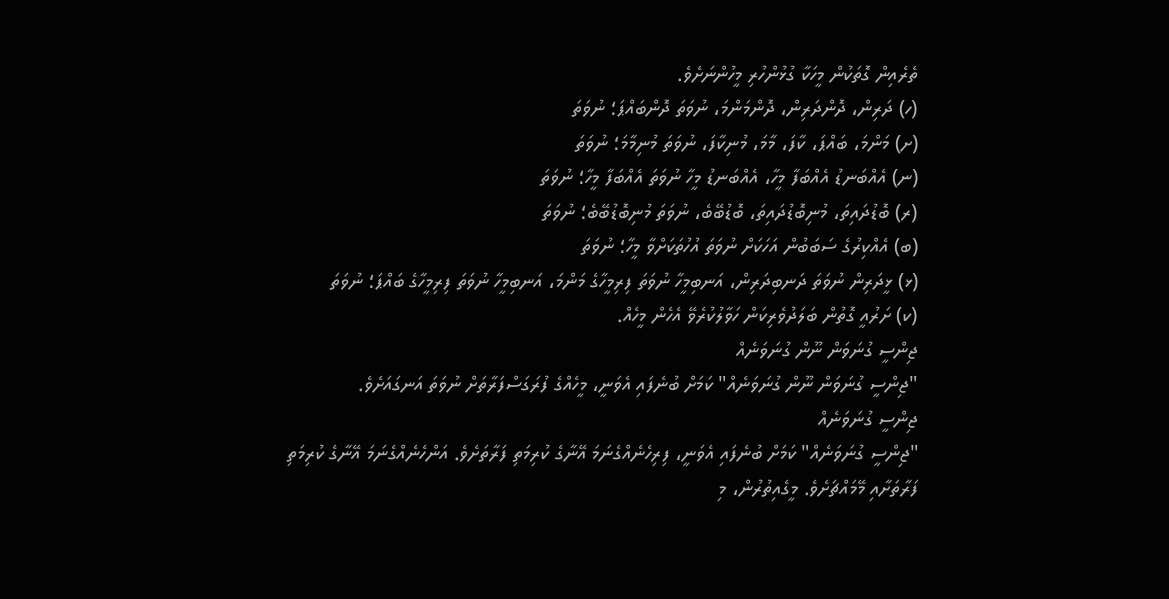ތެރެއިން ގޮތަކުން މީހަކާ ގުޅުންހުރި މީހުންނަށެވެ.
(ހ) ދަރިން، ދޮންދަރިން، ދޮންމަންމަ، ނުވަތަ ދޮންބައްޕަ؛ ނުވަތަ
(ށ) މަންމަ، ބައްޕަ، ކާފަ، މާމަ، މުނިކާފަ، ނުވަތަ މުނިމާމަ؛ ނުވަތަ
(ނ) އެއްބަނޑު އެއްބަފާ މީހާ، އެއްބަނޑު މީހާ ނުވަތަ އެއްބަފާ މީހާ؛ ނުވަތަ
(ރ) ބޮޑުދައިތަ، މުނިބޮޑުދައިތަ، ބޮޑުބޭބެ، ނުވަތަ މުނިބޮޑުބޭބެ؛ ނުވަތަ
(ބ) އެއްކިރުގެ ސަބަބުން އަހަކަށް ނުވަތަ އުހުތަކަށްވާ މީހާ؛ ނުވަތަ
(ޅ) ޅީދަރިން ނުވަތަ ދަނބިދަރިން، އަނބިމީހާ ނުވަތަ ފިރިމީހާގެ މަންމަ، އަނބިމީހާ ނުވަތަ ފިރިމީހާގެ ބައްޕަ؛ ނުވަތަ
(ކ) ށަރުއީ ގޮތުން ބަލަދުވެރިކަން ހަވާލުކުރެވޭ އެހެން މީހެއް.
ޖިންސީ ގުނަވަން ނޫން ގުނަވަނެއް
"ޖިންސީ ގުނަވަން ނޫން ގުނަވަނެއް" ކަމަށް ބުނެފައި އެވަނީ، މީހެއްގެ ފުރަގަސްފަރާތަށް ނުވަތަ އަނގައަށެވެ.
ޖިންސީ ގުނަވަނެއް
"ޖިންސީ ގުނަވަނެއް" ކަމަށް ބުނެފައި އެވަނީ، ފިރިހެނެއްގެނަމަ އޭނާގެ ކުރިމަތި ފަރާތަށެވެ. އަންހެނެއްގެނަމަ އޭނާގެ ކުރިމަތި ފަރާތަށާއި މޭމައްޗަށެވެ. މީގެއިތުރުން، މި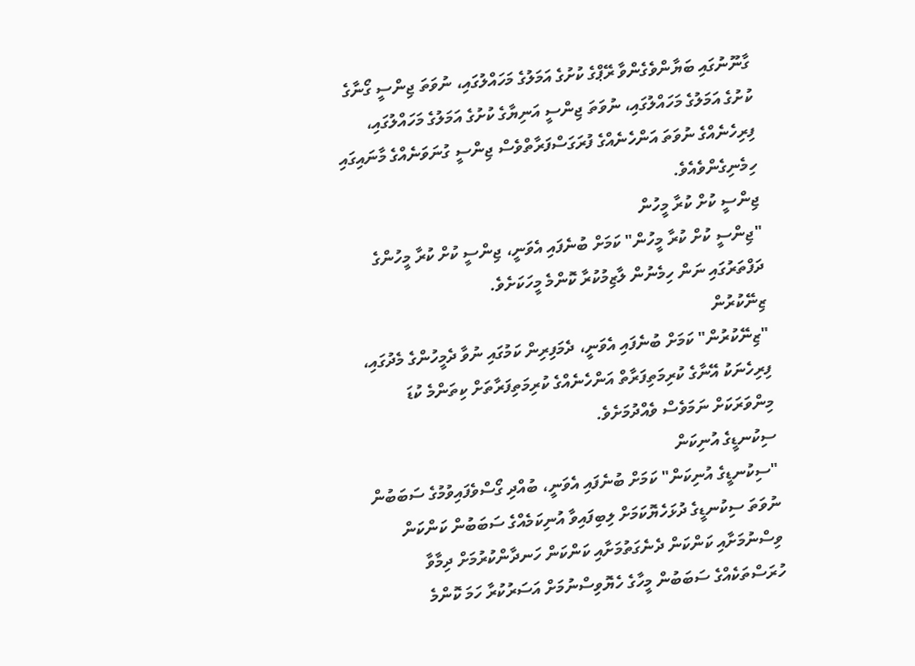ގާނޫނުގައި ބަޔާންވެގެންވާ ރޭޕްގެ ކުށުގެ އަމަލުގެ މަހައްލުގައި، ނުވަތަ ޖިންސީ ގޯނާގެ ކުށުގެ އަމަލުގެ މަހައްލުގައި، ނުވަތަ ޖިންސީ އަނިޔާގެ ކުށުގެ އަމަލުގެ މަހައްލުގައި، ފިރިހެނެއްގެ ނުވަތަ އަންހެނެއްގެ ފުރަގަސްފަރާތްވެސް ޖިންސީ ގުނަވަނެއްގެ މާނައިގައި ހިމެނިގެންވެއެވެ.
ޖިންސީ ކުށް ކުރާ މީހުން
"ޖިންސީ ކުށް ކުރާ މީހުން" ކަމަށް ބުނެފައި އެވަނީ، ޖިންސީ ކުށް ކުރާ މީހުންގެ ދަފްތަރުގައި ނަން ހިމެނުން ލާޒިމުކުރާ ކޮންމެ މީހަކަށެވެ.
ޒިނޭކުރުން
"ޒިނޭކުރުން" ކަމަށް ބުނެފައި އެވަނީ، ދެމަފިރިން ކަމުގައި ނުވާ ދެމީހުންގެ މެދުގައި، ފިރިހެނަކު އޭނާގެ ކުރިމަތިފަރާތް އަންހެނެއްގެ ކުރިމަތިފަރާތަށް ކިތަންމެ ކުޑަ މިންވަރަކަށް ނަމަވެސް ވެއްދުމަށެވެ.
ސިކުނޑީގެ އުނިކަން
"ސިކުނޑީގެ އުނިކަން" ކަމަށް ބުނެފައި އެވަނީ، ބުއްދި ގޯސްވެފައިވުމުގެ ސަބަބުން ނުވަތަ ސިކުނޑީގެ ދުޅަހެޔޮކަމަށް ލިބިފައިވާ އުނިކަމެއްގެ ސަބަބުން ކަންކަން ވިސްނުމަށާއި ކަންކަން ދެނެގަތުމަށާއި ކަންކަން ހަނދާންކުރުމަށް ދިމާވާ ހުރަސްތަކެއްގެ ސަބަބުން މީހާގެ ހެޔޮވިސްނުމަށް އަސަރުކުރާ ހަމަ ކޮންމެ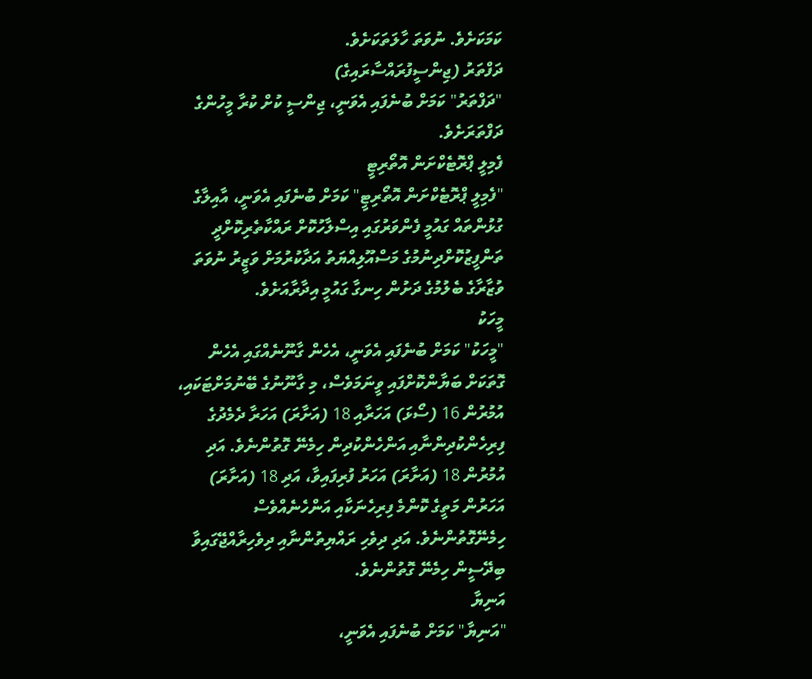ކަމަކަށެވެ. ނުވަތަ ހާލަތަކަށެވެ.
ދަފްތަރު (ޖިންސީފުރައްސާރައިގެ)
"ދަފްތަރު" ކަމަށް ބުނެފައި އެވަނީ، ޖިންސީ ކުށް ކުރާ މީހުންގެ ދަފްތަރަށެވެ.
ފެމިލީ ޕްރޮޓެކްށަން އޮތޯރިޓީ
"ފެމިލީ ޕްރޮޓެކްށަން އޮތޯރިޓީ" ކަމަށް ބުނެފައި އެވަނީ، އާއިލާގެ ގުޅުންތައް ގައުމީ ފެންވަރުގައި އިސްލާހުކޮށް ރައްކާތެރިކޮށްދީ ތަންފީޒުކޮށްދިނުމުގެ މަސްއޫލިއްޔަތު އަދާކުރުމަށް ވަޒީރު ނުވަތަ ވުޒާރާގެ ބެލުމުގެ ދަށުން ހިނގާ ގައުމީ އިދާރާއަށެވެ.
މީހަކު
"މީހަކު" ކަމަށް ބުނެފައި އެވަނީ، އެހެން ގާނޫނެއްގައި އެހެން ގޮތަކަށް ބަޔާންކޮށްފައި ވީނަމަވެސް، މި ގާނޫނުގެ ބޭނުމަށްޓަކައި، އުމުރުން 16 (ސޯޅަ) އަހަރާއި 18 (އަށާރަ) އަހަރާ ދެމެދުގެ ފިރިހެންކުދިންނާއި އަންހެންކުދިން ހިމެނޭ ގޮތުންނެވެ. އަދި އުމުރުން 18 (އަށާރަ) އަހަރު ފުރިފައިވާ، އަދި 18 (އަށާރަ) އަހަރުން މަތީގެ ކޮންމެ ފިރިހެނަކާއި އަންހެނެއްވެސް ހިމެނޭގޮތުންނެވެ. އަދި ދިވެހި ރައްޔިތުންނާއި ދިވެހިރާއްޖޭގައިވާ ބިދޭސީން ހިމެނޭ ގޮތުންނެވެ.
އަނިޔާ
"އަނިޔާ" ކަމަށް ބުނެފައި އެވަނީ،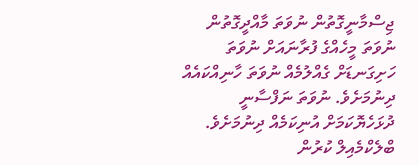ޖިސްމާނީގޮތުން ނުވަތަ މާއްދީގޮތުން ނުވަތަ މީހެއްގެ ފުރާނައަށް ނުވަތަ ހަށިގަނޑަށް ގެއްލުމެއް ނުވަތަ ހާނިއްކައެއް ދިނުމަށެވެ. ނުވަތަ ނަފްސާނީ ދުޅަހެޔޮކަމަށް އުނިކަމެއް ދިނުމަށެވެ.
ބްލެކްމެއިލް ކުރުން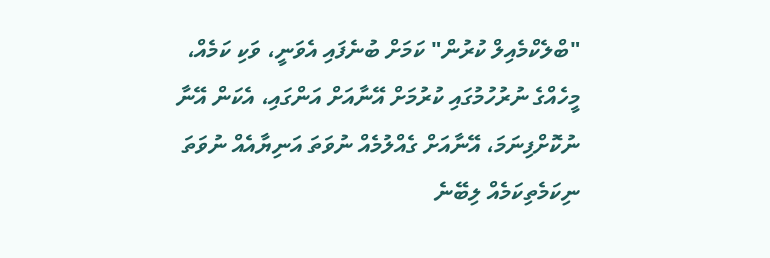"ބްލެކްމެއިލް ކުރުން" ކަމަށް ބުނެފައި އެވަނީ، ވަކި ކަމެއް، މީހެއްގެ ނުރުހުމުގައި ކުރުމަށް އޭނާއަށް އަންގައި، އެކަން އޭނާ ނުކޮށްފިނަމަ، އޭނާއަށް ގެއްލުމެއް ނުވަތަ އަނިޔާއެއް ނުވަތަ ނިކަމެތިކަމެއް ލިބޭނެ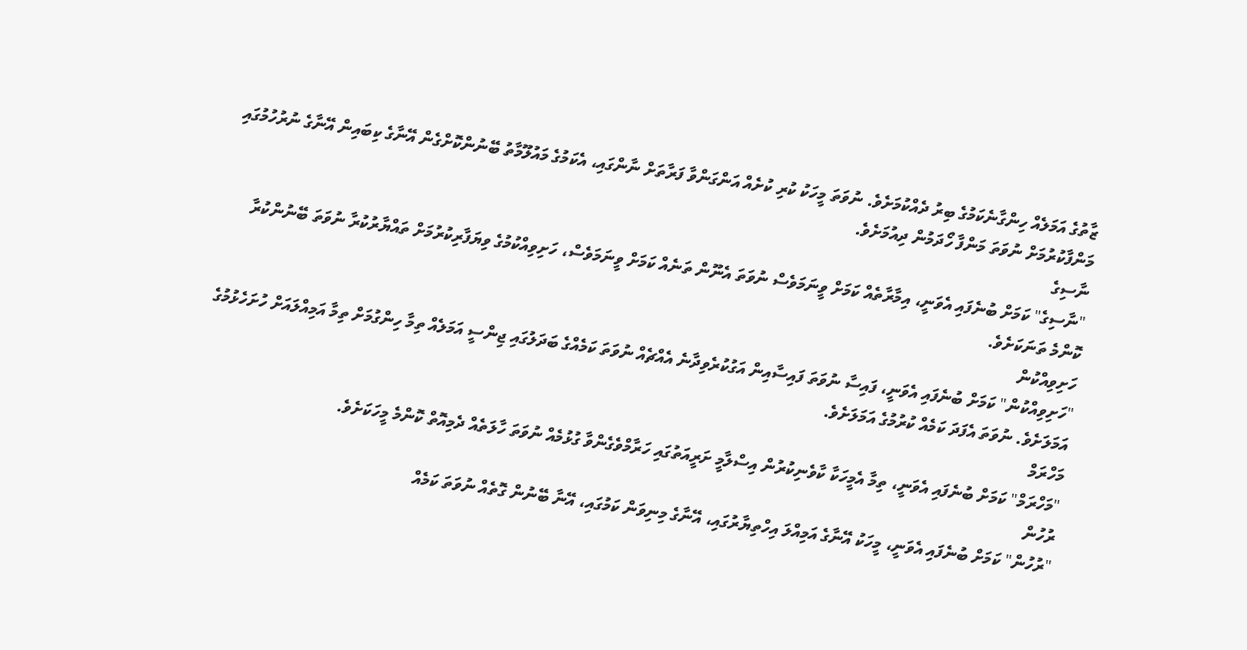ޒާތުގެ އަމަލެއް ހިންގާނެކަމުގެ ބިރު ދެއްކުމަށެވެ. ނުވަތަ މީހަކު ކުރި ކުށެއް އަންގަންވާ ފަރާތަށް ނާންގައި، އެކަމުގެ މައުލޫމާތު ބޭނުންކޮށްގެން އޭނާގެ ކިބައިން އޭނާގެ ނުރުހުމުގައި މަންފާކުރުމަށް ނުވަތަ މަންފާ ހޯދަމުން ދިއުމަށެވެ.
ނާސިގެ
"ނާސިގެ" ކަމަށް ބުނެފައި އެވަނީ، އިމާރާތެއް ކަމަށް ވީނަމަވެސް ނުވަތަ އެނޫން ތަނެއް ކަމަށް ވީނަމަވެސް، ހަށިވިއްކުމުގެ ވިޔަފާރިކުރުމަށް ތައްޔާރުކުރާ ނުވަތަ ބޭނުންކުރާ ކޮންމެ ތަނަކަށެވެ.
ހަށިވިއްކުން
"ހަށިވިއްކުން" ކަމަށް ބުނެފައި އެވަނީ، ފައިސާ ނުވަތަ ފައިސާއިން އަގުކުރެވިދާނެ އެއްޗެއް ނުވަތަ ކަމެއްގެ ބަދަލުގައި ޖިންސީ އަމަލެއް ތިމާ ހިންގުމަށް ތިމާ އަމިއްލައަށް ހުށަހެޅުމުގެ އަމަލަށެވެ. ނުވަތަ އެފަދަ ކަމެއް ކުރުމުގެ އަމަލަށެވެ.
މަހްރަމް
"މަހްރަމް" ކަމަށް ބުނެފައި އެވަނީ، ތިމާ އެމީހަކާ ކާވެނިކުރުން އިސްލާމީ ށަރީއަތުގައި ހަރާމްވެގެންވާ ގުޅުމެއް ނުވަތަ ހާލަތެއް ދެމިއޮތް ކޮންމެ މީހަކަށެވެ.
ރުހުން
"ރުހުން" ކަމަށް ބުނެފައި އެވަނީ، މީހަކު އޭނާގެ އަމިއްލަ އިހްތިޔާރުގައި، އޭނާގެ މިނިވަން ކަމުގައި، އޭނާ ބޭނުން ގޮތެއް ނުވަތަ ކަމެއް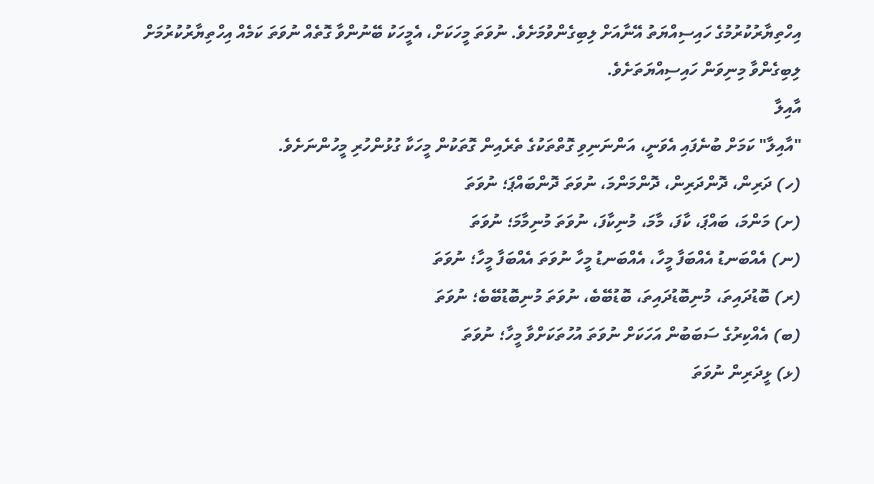އިހްތިޔާރުކުރުމުގެ ހައިސިއްޔަތު އޭނާއަށް ލިބިގެންވުމަށެވެ. ނުވަތަ މީހަކަށް، އެމީހަކު ބޭނުންވާ ގޮތެއް ނުވަތަ ކަމެއް އިހްތިޔާރުކުރުމަށް ލިބިގެންވާ މިނިވަން ހައިސިއްޔަތަށެވެ.
އާއިލާ
"އާއިލާ" ކަމަށް ބުނެފައި އެވަނީ، އަންނަނިވި ގޮތްތަކުގެ ތެރެއިން ގޮތަކުން މީހަކާ ގުޅުންހުރި މީހުންނަށެވެ.
(ހ) ދަރިން، ދޮންދަރިން، ދޮންމަންމަ، ނުވަތަ ދޮންބައްޕަ؛ ނުވަތަ
(ށ) މަންމަ، ބައްޕަ، ކާފަ، މާމަ، މުނިކާފަ، ނުވަތަ މުނިމާމަ؛ ނުވަތަ
(ނ) އެއްބަނޑު އެއްބަފާ މީހާ، އެއްބަނޑު މީހާ ނުވަތަ އެއްބަފާ މީހާ؛ ނުވަތަ
(ރ) ބޮޑުދައިތަ، މުނިބޮޑުދައިތަ، ބޮޑުބޭބެ، ނުވަތަ މުނިބޮޑުބޭބެ؛ ނުވަތަ
(ބ) އެއްކިރުގެ ސަބަބުން އަހަކަށް ނުވަތަ އުހުތަކަށްވާ މީހާ؛ ނުވަތަ
(ޅ) ޅީދަރިން ނުވަތަ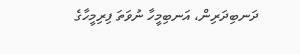ދަނބިދަރިން، އަނބިމީހާ ނުވަތަ ފިރިމީހާގެ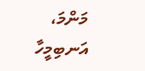މަންމަ، އަނބިމީހާ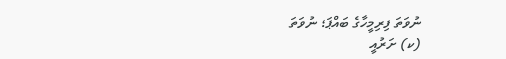ނުވަތަ ފިރިމީހާގެ ބައްޕަ؛ ނުވަތަ
(ކ) ށަރުއީ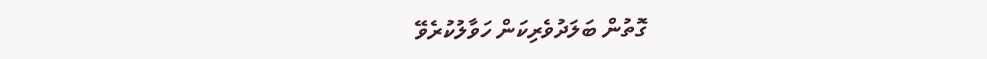ގޮތުން ބަލަދުވެރިކަން ހަވާލުކުރެވޭ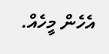އެހެން މީހެއް.